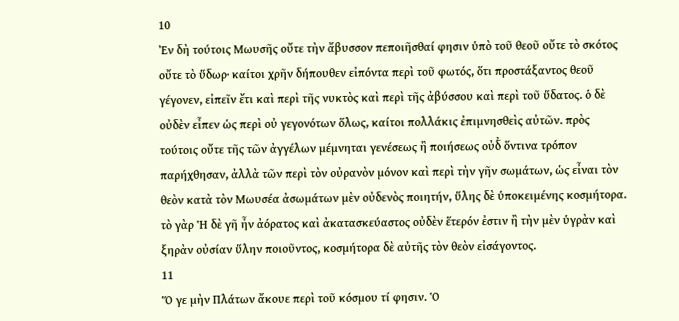10
Ἐν δὴ τούτοις Μωυσῆς οὔτε τὴν ἄβυσσον πεποιῆσθαί φησιν ὑπὸ τοῦ θεοῦ οὔτε τὸ σκότος οὔτε τὸ ὕδωρ· καίτοι χρῆν δήπουθεν εἰπόντα περὶ τοῦ φωτός, ὅτι προστάξαντος θεοῦ γέγονεν, εἰπεῖν ἔτι καὶ περὶ τῆς νυκτὸς καὶ περὶ τῆς ἀβύσσου καὶ περὶ τοῦ ὕδατος. ὁ δὲ οὐδὲν εἶπεν ὡς περὶ οὐ γεγονότων ὅλως, καίτοι πολλάκις ἐπιμνησθεὶς αὐτῶν. πρὸς τούτοις οὔτε τῆς τῶν ἀγγέλων μέμνηται γενέσεως ἢ ποιήσεως οὐδ̓ ὅντινα τρόπον παρήχθησαν, ἀλλὰ τῶν περὶ τὸν οὐρανὸν μόνον καὶ περὶ τὴν γῆν σωμάτων, ὡς εἶναι τὸν θεὸν κατὰ τὸν Μωυσέα ἀσωμάτων μὲν οὐδενὸς ποιητήν, ὕλης δὲ ὑποκειμένης κοσμήτορα. τὸ γὰρ Ἡ δὲ γῆ ἦν ἀόρατος καὶ ἀκατασκεύαστος οὐδὲν ἕτερόν ἐστιν ἢ τὴν μὲν ὑγρὰν καὶ ξηρὰν οὐσίαν ὕλην ποιοῦντος, κοσμήτορα δὲ αὐτῆς τὸν θεὸν εἰσάγοντος.
11
Ὅ γε μὴν Πλάτων ἄκουε περὶ τοῦ κόσμου τί φησιν. Ὁ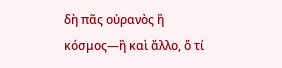δὴ πᾶς οὐρανὸς ἢ κόσμος—ἢ καὶ ἄλλο, ὅ τί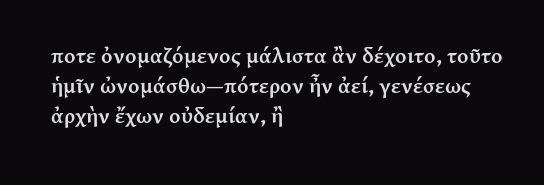ποτε ὀνομαζόμενος μάλιστα ἂν δέχοιτο, τοῦτο ἡμῖν ὠνομάσθω—πότερον ἦν ἀεί, γενέσεως ἀρχὴν ἔχων οὐδεμίαν, ἢ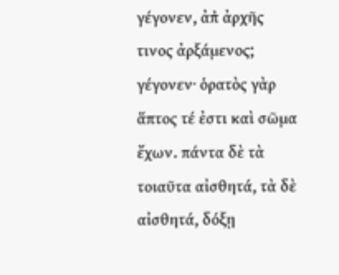γέγονεν, ἀπ̓ ἀρχῆς τινος ἀρξάμενος; γέγονεν· ὁρατὸς γὰρ ἅπτος τέ ἐστι καὶ σῶμα ἔχων. πάντα δὲ τὰ τοιαῦτα αἰσθητά, τὰ δὲ αἰσθητά, δόξῃ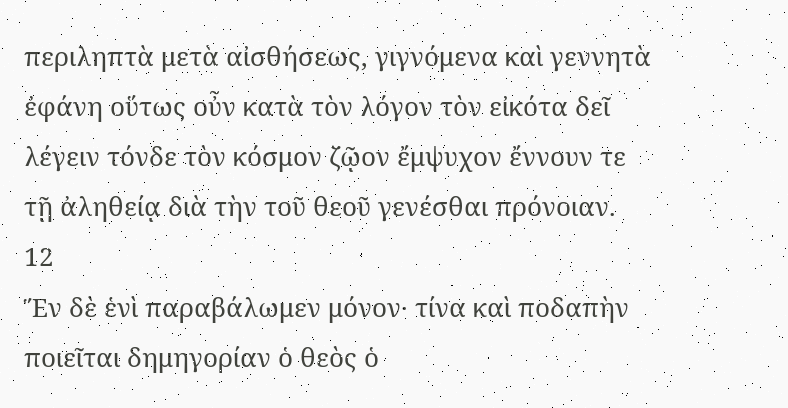περιληπτὰ μετὰ αἰσθήσεως, γιγνόμενα καὶ γεννητὰ ἐφάνη οὕτως οὖν κατὰ τὸν λόγον τὸν εἰκότα δεῖ λέγειν τόνδε τὸν κόσμον ζῷον ἔμψυχον ἔννουν τε τῇ ἀληθείᾳ διὰ τὴν τοῦ θεοῦ γενέσθαι πρόνοιαν.
12
Ἕν δὲ ἑνὶ παραβάλωμεν μόνον· τίνα καὶ ποδαπὴν ποιεῖται δημηγορίαν ὁ θεὸς ὁ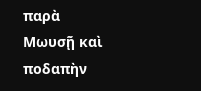παρὰ Μωυσῇ καὶ ποδαπὴν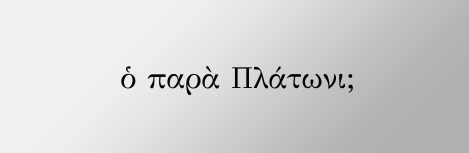ὁ παρὰ Πλάτωνι;